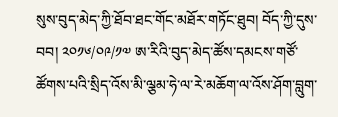སུས་བུད་མེད་ཀྱི་ཐོབ་ཐང་གོང་མཐོར་གཏོང་ཐུབ། བོད་ཀྱི་དུས་བབ། ༢༠༡༦/༠༩/༡༧ ཨ་རིའི་བུད་མེད་ཚོས་དམངས་གཙོ་ཚོགས་པའི་སྲིད་འོས་མི་ལྕམ་ཧེ་ལ་རེ་མཆོག་ལ་འོས་ཤོག་བླུག་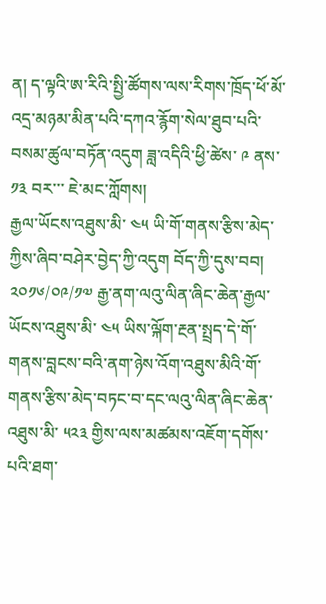ན། ད་ལྟའི་ཨ་རིའི་སྤྱི་ཚོགས་ལས་རིགས་ཁྲོད་ཕོ་མོ་འདྲ་མཉམ་མིན་པའི་དཀའ་རྙོག་སེལ་ཐུབ་པའི་བསམ་ཚུལ་བཏོན་འདུག ཟླ་འདིའི་ཕྱི་ཚེས་ ༩ ནས་ ༡༣ བར་་་ ཇེ་མང་ཀློགས།
རྒྱལ་ཡོངས་འཐུས་མི་ ༤༥ ཡི་གོ་གནས་རྩིས་མེད་ཀྱིས་ཞིབ་བཤེར་བྱེད་ཀྱི་འདུག བོད་ཀྱི་དུས་བབ། ༢༠༡༦/༠༩/༡༧ རྒྱ་ནག་ལའུ་ལིན་ཞིང་ཆེན་རྒྱལ་ཡོངས་འཐུས་མི་ ༤༥ ཡིས་ལྐོག་རྔན་སྤྲད་དེ་གོ་གནས་བླངས་བའི་ནག་ཉེས་འོག་འཐུས་མིའི་གོ་གནས་རྩིས་མེད་བཏང་བ་དང་ལའུ་ལིན་ཞིང་ཆེན་འཐུས་མི་ ༥༢༣ གྱིས་ལས་མཚམས་འཇོག་དགོས་པའི་ཐག་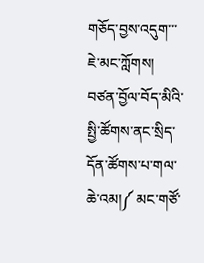གཅོད་བྱས་འདུག་་་ ཇེ་མང་ཀློགས།
བཙན་བྱོལ་བོད་མིའི་སྤྱི་ཚོགས་ནང་སྲིད་དོན་ཚོགས་པ་གལ་ཆེ་འམ།༼ མང་གཙོ་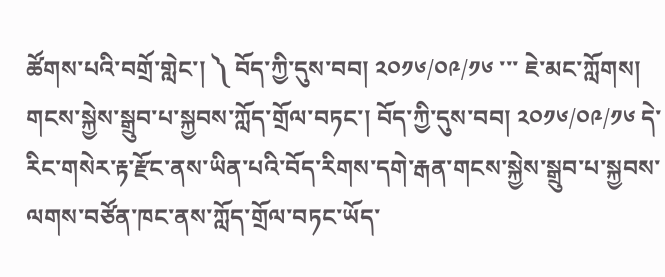ཚོགས་པའི་བགྲོ་གླེང་། ༽ བོད་ཀྱི་དུས་བབ། ༢༠༡༦/༠༩/༡༦ ་་་ ཇེ་མང་ཀློགས།
གངས་སྐྱེས་སྒྲུབ་པ་སྐྱབས་ཀློད་གྲོལ་བཏང་། བོད་ཀྱི་དུས་བབ། ༢༠༡༦/༠༩/༡༦ དེ་རིང་གསེར་རྟ་རྫོང་ནས་ཡིན་པའི་བོད་རིགས་དགེ་རྒན་གངས་སྐྱེས་སྒྲུབ་པ་སྐྱབས་ལགས་བཙོན་ཁང་ནས་ཀློད་གྲོལ་བཏང་ཡོད་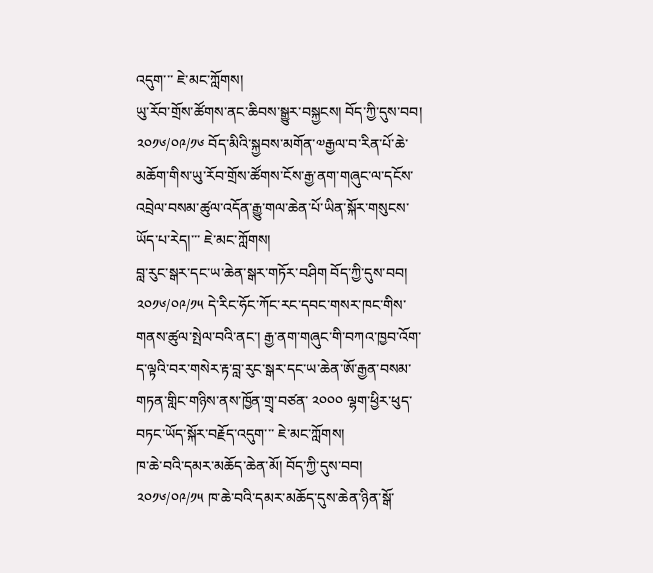འདུག་་་ ཇེ་མང་ཀློགས།
ཡུ་རོབ་གྲོས་ཚོགས་ནང་ཆིབས་སྒྱུར་བསྐྱངས། བོད་ཀྱི་དུས་བབ། ༢༠༡༦/༠༩/༡༦ བོད་མིའི་སྐྱབས་མགོན་༧རྒྱལ་བ་རིན་པོ་ཆེ་མཆོག་གིས་ཡུ་རོབ་གྲོས་ཚོགས་ངོས་རྒྱ་ནག་གཞུང་ལ་དངོས་འབྲེལ་བསམ་ཚུལ་འདོན་རྒྱུ་གལ་ཆེན་པོ་ཡིན་སྐོར་གསུངས་ཡོད་པ་རེད།་་་ ཇེ་མང་ཀློགས།
བླ་རུང་སྒར་དང་ཡ་ཆེན་སྒར་གཏོར་བཤིག བོད་ཀྱི་དུས་བབ། ༢༠༡༦/༠༩/༡༥ དེ་རིང་ཧོང་ཀོང་རང་དབང་གསར་ཁང་གིས་གནས་ཚུལ་སྤེལ་བའི་ནང་། རྒྱ་ནག་གཞུང་གི་བཀའ་ཁྱབ་འོག་ད་ལྟའི་བར་གསེར་རྟ་བླ་རུང་སྒར་དང་ཡ་ཆེན་ཨོ་རྒྱན་བསམ་གཏན་གླིང་གཉིས་ནས་ཁྱོན་གྲྭ་བཙན་ ༢༠༠༠ ལྷག་ཕྱིར་ཕུད་བཏང་ཡོད་སྐོར་བརྗོད་འདུག་་་ ཇེ་མང་ཀློགས།
ཁ་ཆེ་བའི་དམར་མཆོད་ཆེན་མོ། བོད་ཀྱི་དུས་བབ། ༢༠༡༦/༠༩/༡༥ ཁ་ཆེ་བའི་དམར་མཆོད་དུས་ཆེན་ཉིན་སྒོ་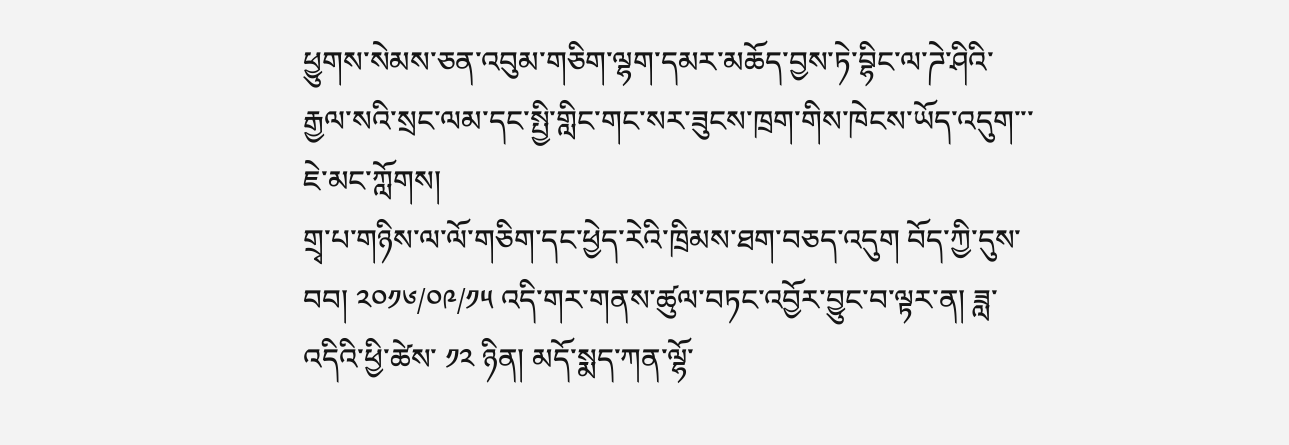ཕྱུགས་སེམས་ཅན་འབུམ་གཅིག་ལྷག་དམར་མཆོད་བྱས་ཏེ་བྷིང་ལ་ཌེ་ཤིའི་རྒྱལ་སའི་སྲང་ལམ་དང་སྤྱི་གླིང་གང་སར་ཟུངས་ཁྲག་གིས་ཁེངས་ཡོད་འདུག་་་ ཇེ་མང་ཀློགས།
གྲྭ་པ་གཉིས་ལ་ལོ་གཅིག་དང་ཕྱེད་རེའི་ཁྲིམས་ཐག་བཅད་འདུག བོད་ཀྱི་དུས་བབ། ༢༠༡༦/༠༩/༡༥ འདི་གར་གནས་ཚུལ་བཏང་འབྱོར་བྱུང་བ་ལྟར་ན། ཟླ་འདིའི་ཕྱི་ཚེས་ ༡༢ ཉིན། མདོ་སྨད་ཀན་ལྷོ་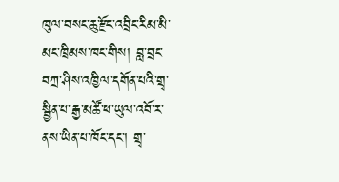ཁུལ་བསང་ཆུ་རྫོང་འབྲིང་རིམ་མི་མང་ཁྲིམས་ཁང་གིས། བླ་བྲང་བཀྲ་ཤིས་འཁྱིལ་དགོན་པའི་གྲྭ་སྦྱིན་པ་རྒྱ་མཚོ་ཕ་ཡུལ་འབོ་ར་ནས་ཡིན་པ་ཁོང་དང་། གྲྭ་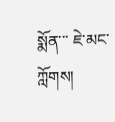སྨོན་་་ ཇེ་མང་ཀློགས།